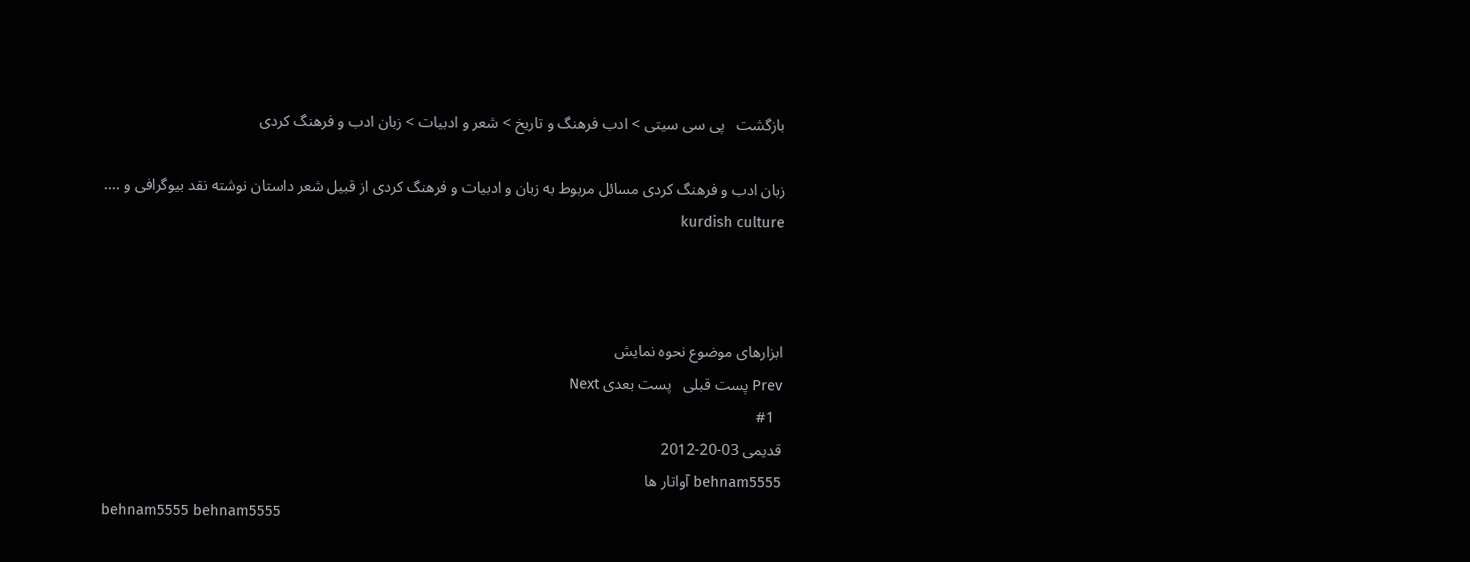بازگشت   پی سی سیتی > ادب فرهنگ و تاریخ > شعر و ادبیات > زبان ادب و فرهنگ کردی

زبان ادب و فرهنگ کردی مسائل مربوط به زبان و ادبیات و فرهنگ کردی از قبیل شعر داستان نوشته نقد بیوگرافی و .... kurdish culture



ابزارهای موضوع نحوه نمایش
Prev پست قبلی   پست بعدی Next
  #1
قدیمی 03-20-2012
behnam5555 آواتار ها
behnam5555 behnam5555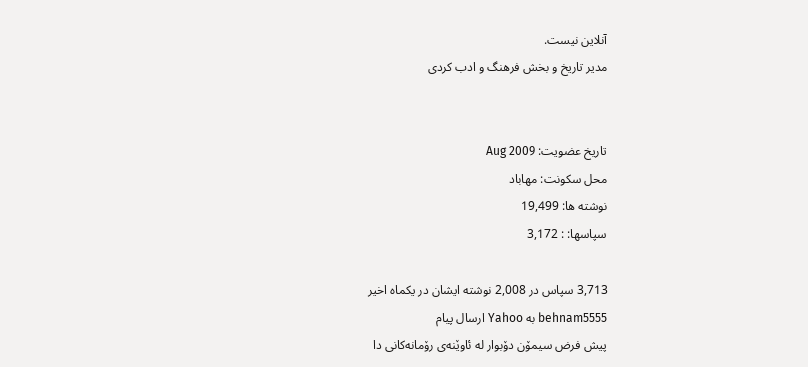آنلاین نیست.
مدیر تاریخ و بخش فرهنگ و ادب کردی


تاریخ عضویت: Aug 2009
محل سکونت: مهاباد
نوشته ها: 19,499
سپاسها: : 3,172

3,713 سپاس در 2,008 نوشته ایشان در یکماه اخیر
behnam5555 به Yahoo ارسال پیام
پیش فرض سیمۆن دۆبوار له‌ ئاوێنه‌ی‌ رۆمانه‌كانی‌ دا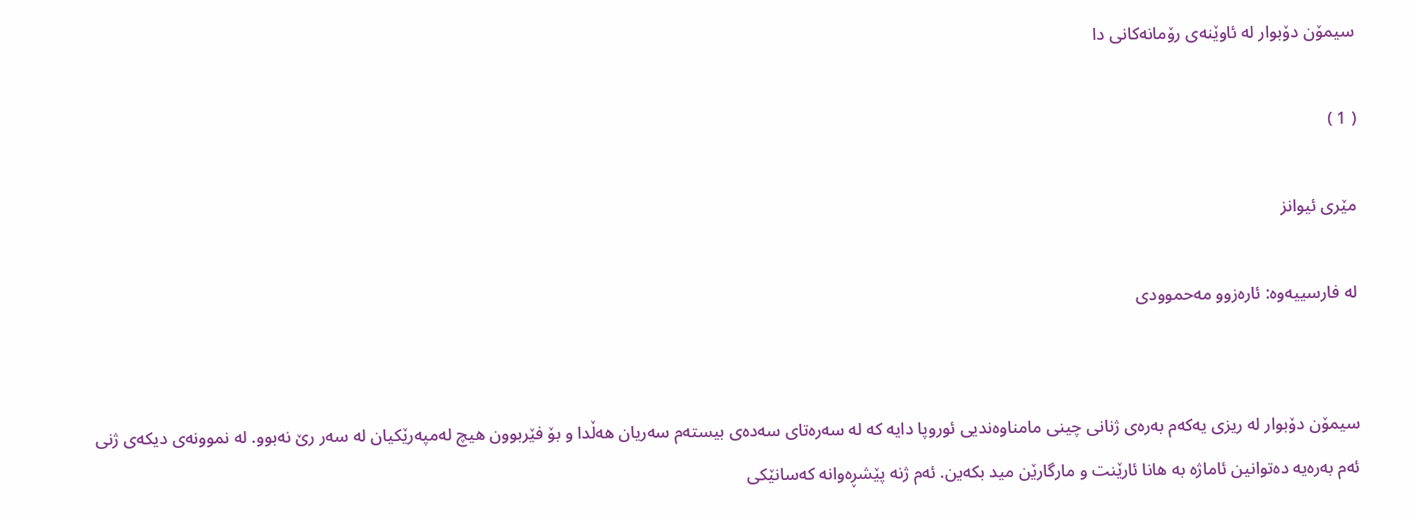سیمۆن دۆبوار له‌ ئاوێنه‌ی‌ رۆمانه‌كانی‌ دا

( 1 )

مێری‌ ئیوانز

له‌ فارسییه‌وه‌: ئاره‌زوو مه‌حموودی‌


سیمۆن دۆبوار له‌ ریزی‌ یه‌كه‌م به‌ره‌ی‌ ژنانی‌ چینی‌ مامناوه‌ندیی‌ ئوروپا دایه‌ كه‌ له‌ سه‌ره‌تای‌ سه‌ده‌ی‌ بیسته‌م سه‌ریان هه‌ڵدا و بۆ فێربوون هیچ له‌مپه‌رێكیان له‌ سه‌ر رێ‌ نه‌بوو. له‌ نموونه‌ی‌ دیكه‌ی‌ ژنی‌ ئه‌م به‌ره‌یه‌ ده‌توانین ئاماژه‌ به‌ هانا ئارێنت و مارگارێن مید بكه‌ین. ئه‌م ژنه‌ پێشڕه‌وانه‌ كه‌سانێكی‌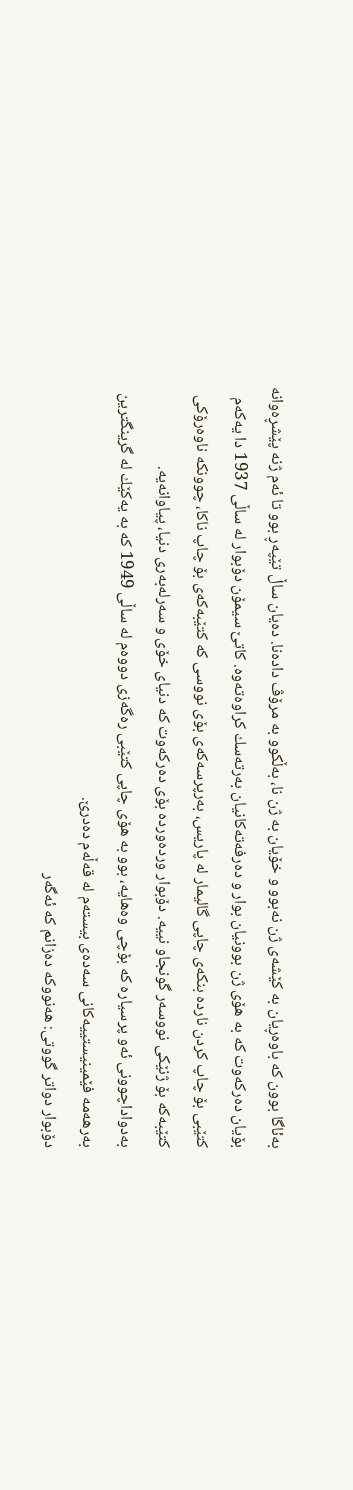به‌ئاگا بوون كه‌ باوه‌ڕیان به‌ كێشه‌ی‌ ژن نه‌بوو و خۆیان به‌ ژن نا، به‌ڵكوو به‌ مرۆڤ داده‌نا. ده‌یان ساڵ‌ تێپه‌ڕ بوو تا ئه‌م ژنه‌ پێشڕه‌وانه‌ بۆیان ده‌ركه‌وت كه‌ به‌ هۆی‌ ژن بوونیان بوار و ده‌رفه‌ته‌كانیان به‌رته‌سك كراوه‌ته‌وه‌. كاتێ‌ سیمۆن دۆبوار له‌ ساڵی‌ 1937 دا یه‌كه‌م كتێبی‌ بۆ چاپ كردن نارده‌ بنكه‌ی‌ چاپی‌ گالیمار له‌ پاریس، به‌رپرسه‌كه‌ی‌ بۆی‌ نووسی‌ كه‌ كتێبه‌كه‌ی‌ بۆ چاپ ناكا، چوونكه‌ ناوه‌رۆكی‌ كتێبه‌كه‌ بۆ ژنێكی‌ نووسه‌ر گونجاو نییه‌. دۆبوار ورده‌ورده‌ بۆی‌ ده‌ركه‌وت كه‌ دنیای‌ خۆی‌ و سه‌رله‌به‌ری‌ دنیا، پیاوانه‌یه‌. به‌دواداچوونی‌ ئه‌و پرسیاره‌ كه‌ بۆچی‌ وه‌هایه‌، بوو به‌ هۆی‌ چاپی‌ كتێبی‌ ره‌گه‌زی‌ دووه‌م له‌ ساڵی‌ 1949 كه‌ به‌ یه‌كێك له‌ گرینگترین به‌رهه‌مه‌ فێمینیستییه‌كانی‌ سه‌ده‌ی‌ بیسته‌م له‌ قه‌ڵه‌م ده‌درێ‌.
دۆبوار دواتر گووتی‌: هه‌نووكه‌ ده‌زانم كه‌ ئه‌گه‌ر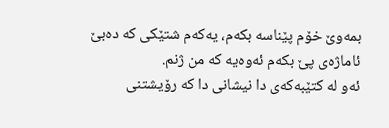بمه‌وێ‌ خۆم پێناسه‌ بكه‌م، یه‌كه‌م شتێكی‌ كه‌ ده‌بێ‌ ئاماژه‌ی‌ پێ‌ بكه‌م ئه‌وه‌یه‌ كه‌ من ژنم.
ئه‌و له‌ كتێبه‌كه‌ی‌ دا نیشانی‌ دا كه‌ رۆیشتنی‌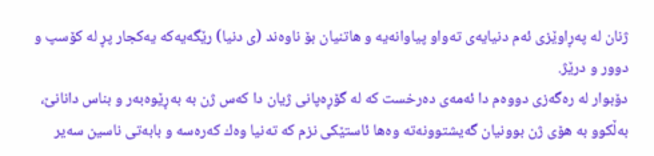ژنان له‌ په‌ڕاوێزی‌ ئه‌م دنیایه‌ی‌ ته‌واو پیاوانه‌یه‌ و هاتنیان بۆ ناوه‌ند (ی‌ دنیا) رێگه‌یه‌كه‌ یه‌كجار پڕ له‌ كۆسپ و دوور و درێژ.
دۆبوار له‌ ره‌گه‌زی‌ دووه‌م دا ئه‌مه‌ی‌ ده‌رخست كه‌ له‌ گۆڕه‌پانی‌ ژیان دا كه‌س ژن به‌ به‌ڕێوه‌به‌ر و بناس دانانێ‌، به‌ڵكوو به‌ هۆی‌ ژن بوونیان گه‌یشتوونه‌ته‌ وه‌ها ئاستێكی‌ نزم كه‌ ته‌نیا وه‌ك كه‌ره‌سه‌ و بابه‌تی‌ ناسین سه‌یر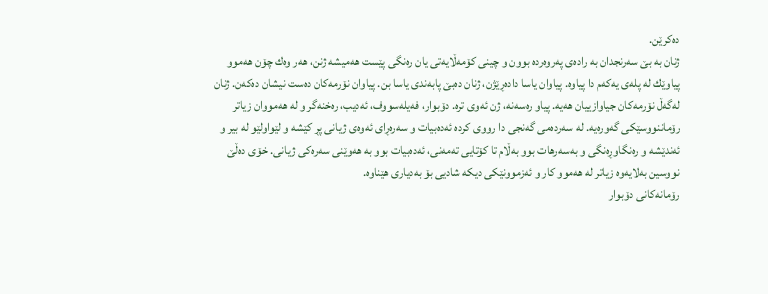ده‌كرێن.
ژنان به‌ بێ‌ سه‌رنجدان به‌ راده‌ی‌ په‌روه‌رده‌ بوون و چینی‌ كۆمه‌ڵایه‌تی‌ یان ره‌نگی‌ پێست هه‌میشه‌ ژنن، هه‌ر وه‌ك چۆن هه‌موو پیاوێك له‌ پله‌ی‌ یه‌كه‌م دا پیاوه‌. پیاوان یاسا داده‌ڕێژن، ژنان ده‌بێ‌ پابه‌ندی‌ یاسا بن. پیاوان نۆرمه‌كان ده‌ست نیشان ده‌كه‌ن. ژنان له‌گه‌ڵ‌ نۆرمه‌كان جیاوازییان هه‌یه‌. پیاو ره‌سه‌نه‌، ژن ئه‌وی‌ تره‌. دۆبوار، فه‌یله‌سووف، ئه‌دیب، ره‌خنه‌گر و له‌ هه‌مووان زیاتر رۆماننووسێكی‌ گه‌وره‌یه‌. له‌ سه‌رده‌می‌ گه‌نجی‌ دا رووی‌ كرده‌ ئه‌ده‌بیات و سه‌ره‌ڕای‌ ئه‌وه‌ی‌ ژیانی‌ پڕ كێشه‌ و لێواولێو له‌ بیر و ئه‌ندێشه‌ و ره‌نگاوڕه‌نگی‌ و به‌سه‌رهات بوو به‌ڵام تا كۆتایی‌ ته‌مه‌نی‌، ئه‌ده‌بیات بوو به‌ هه‌وێنی‌ سه‌ره‌كی‌ ژیانی‌. خۆی‌ ده‌ڵێ‌ نووسین به‌لایه‌وه‌ زیاتر له‌ هه‌موو كار و ئه‌زموونێكی‌ دیكه‌ شادیی‌ بۆ به‌دیاری‌ هێناوه‌.
رۆمانه‌كانی‌ دۆبوار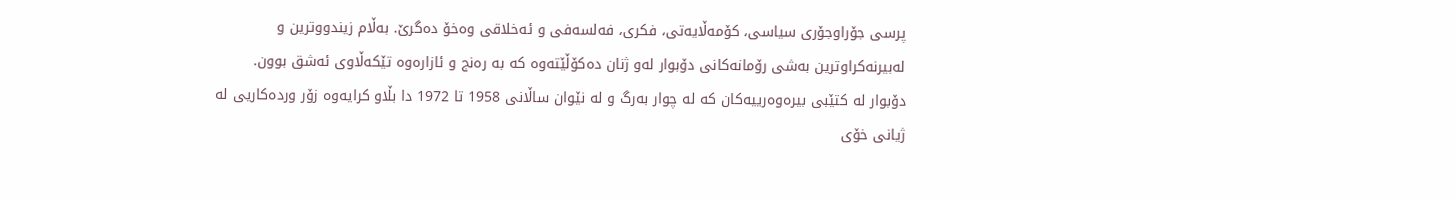پرسی‌ جۆراوجۆری‌ سیاسی‌، كۆمه‌ڵایه‌تی‌، فكری‌، فه‌لسه‌فی‌ و ئه‌خلاقی‌ وه‌خۆ ده‌گرێ‌. به‌ڵام زیندووترین و له‌بیرنه‌كراوترین به‌شی‌ رۆمانه‌كانی‌ دۆبوار له‌و ژنان ده‌كۆڵێته‌وه‌ كه‌ به‌ ره‌نج و ئازاره‌وه‌ تێكه‌ڵاوی‌ ئه‌شق بوون. دۆبوار له‌ كتێبی‌ بیره‌وه‌رییه‌كان كه‌ له‌ چوار به‌رگ و له‌ نێوان ساڵانی‌ 1958 تا 1972 دا بڵاو كرایه‌وه‌ زۆر ورده‌كاریی‌ له‌ ژیانی‌ خۆی‌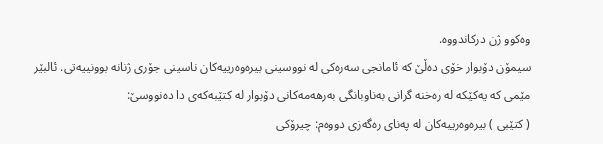وه‌كوو ژن دركاندووه‌.
سیمۆن دۆبوار خۆی‌ ده‌ڵێ‌ كه‌ ئامانجی‌ سه‌ره‌كی‌ له‌ نووسینی‌ بیره‌وه‌رییه‌كان ناسینی‌ جۆری‌ ژنانه‌ بوونییه‌تی‌. ئالبێر مێمی‌ كه‌ یه‌كێكه‌ له‌ ره‌خنه‌ گرانی‌ به‌ناوبانگی‌ به‌رهه‌مه‌كانی‌ دۆبوار له‌ كتێبه‌كه‌ی‌ دا ده‌نووسێ‌:
( كتێبی‌ ) بیره‌وه‌رییه‌كان له‌ په‌نای‌ ره‌گه‌زی‌ دووه‌م: چیرۆكی‌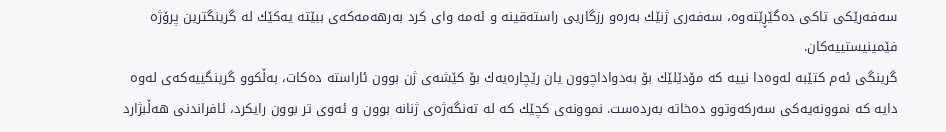سه‌فه‌رێكی‌ تاكی‌ ده‌گێڕێته‌وه‌، سه‌فه‌ری‌ ژنێك به‌ره‌و رزگاریی‌ راسته‌قینه‌ و ئه‌مه‌ وای‌ كرد به‌رهه‌مه‌كه‌ی‌ ببێته‌ یه‌كێك له‌ گرینگترین پرۆژه‌ فێمینیستییه‌كان.
گرینگی‌ ئه‌م كتێبه‌ له‌وه‌دا نییه‌ كه‌ مۆدێلێك بۆ به‌دواداچوون یان رێچاره‌یه‌ك بۆ كێشه‌ی‌ ژن بوون ئاراسته‌ ده‌كات، به‌ڵكوو گرینگییه‌كه‌ی‌ له‌وه‌ دایه‌ كه‌ نموونه‌یه‌كی‌ سه‌ركه‌وتوو ده‌خاته‌ به‌رده‌ست. نموونه‌ی‌ كچێك كه‌ له‌ ته‌نگه‌ژه‌ی‌ ژنانه‌ بوون و ئه‌وی‌ تر بوون رایكرد، ئافراندنی‌ هه‌ڵبژارد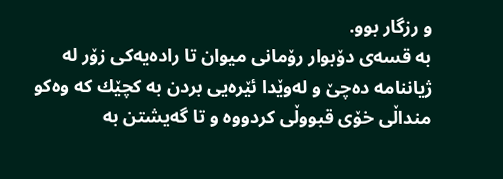و رزگار بوو.
به‌ قسه‌ی‌ دۆبوار رۆمانی‌ میوان تا راده‌یه‌كی‌ زۆر له‌ ژیاننامه‌ ده‌چێ‌ و له‌وێدا ئێره‌یی‌ بردن به‌ كچێك كه‌ وه‌كو منداڵی‌ خۆی‌ قبووڵی‌ كردووه‌ و تا گه‌یشتن به‌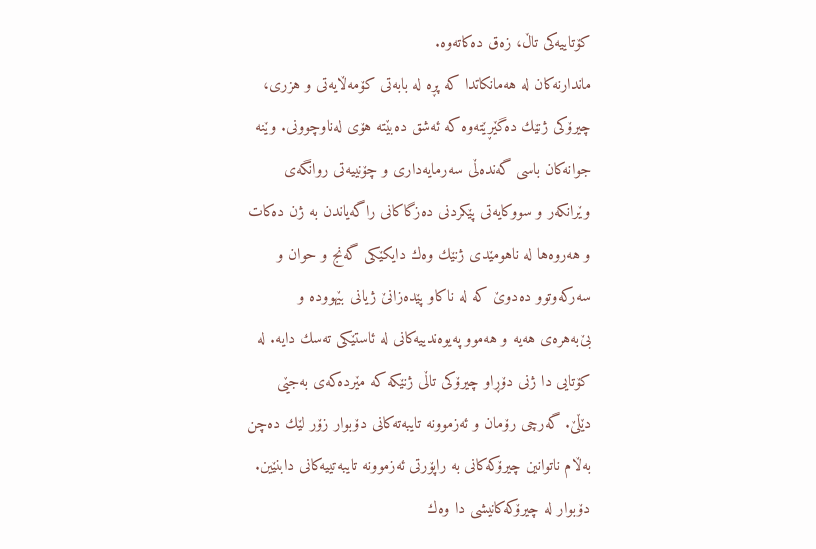كۆتاییه‌كی‌ تاڵ‌، زه‌ق ده‌كاته‌وه‌.
ماندارنه‌كان له‌ هه‌مانكاتدا كه‌ پڕه‌ له‌ بابه‌تی‌ كۆمه‌ڵایه‌تی‌ و هزری‌، چیرۆكی‌ ژنێك ده‌گێڕێته‌وه‌ كه‌ ئه‌شق ده‌بێته‌ هۆی‌ له‌ناوچوونی‌. وێنه‌ جوانه‌كان باسی‌ گه‌نده‌ڵی‌ سه‌رمایه‌داری‌ و چۆنییه‌تی‌ روانگه‌ی‌ وێرانكه‌ر و سووكایه‌تی‌ پێكردنی‌ ده‌زگاكانی‌ راگه‌یاندن به‌ ژن ده‌كات و هه‌روه‌ها له‌ ناهومێدی‌ ژنێك وه‌ك دایكێكی‌ گه‌نج و حوان و سه‌ركه‌وتوو ده‌دوێ‌ كه‌ له‌ ناكاو پێده‌زانێ‌ ژیانی‌ بێهووده‌ و بێ‌به‌هره‌ی‌ هه‌یه‌ و هه‌موو په‌یوه‌ندییه‌كانی‌ له‌ ئاستێكی‌ ته‌سك دایه‌. له‌ كۆتایی‌ دا ژنی‌ دۆڕاو چیرۆكی‌ تاڵی‌ ژنێكه‌ كه‌ مێرده‌كه‌ی‌ به‌جێی‌ دێڵێ‌. گه‌رچی‌ رۆمان و ئه‌زموونه‌ تایبه‌ته‌كانی‌ دۆبوار زۆر لێك ده‌چن به‌ڵام ناتوانین چیرۆكه‌كانی‌ به‌ راپۆرتی‌ ئه‌زموونه‌ تایبه‌تییه‌كانی‌ دابنێین.
دۆبوار له‌ چیرۆكه‌كانیشی‌ دا وه‌ك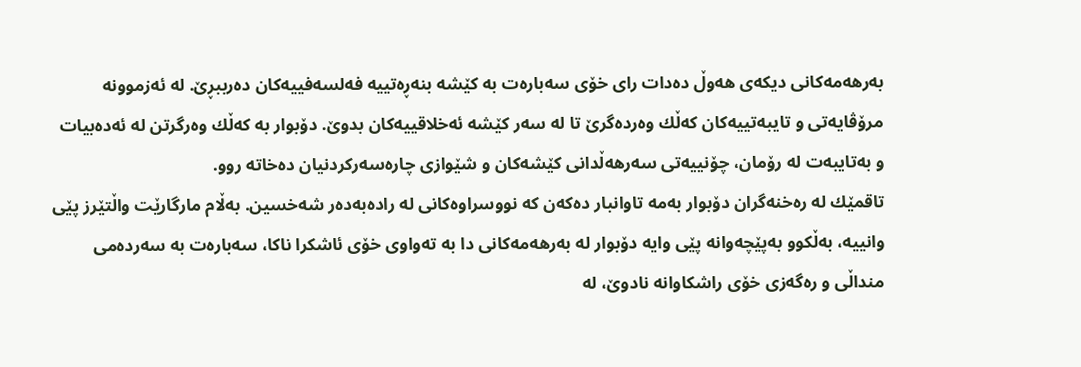به‌رهه‌مه‌كانی‌ دیكه‌ی‌ هه‌وڵ‌ ده‌دات رای‌ خۆی‌ سه‌باره‌ت به‌ كێشه‌ بنه‌ڕه‌تییه‌ فه‌لسه‌فییه‌كان ده‌رببڕێ‌. له‌ ئه‌زموونه‌ مرۆڤایه‌تی‌ و تایبه‌تییه‌كان كه‌ڵك وه‌رده‌گرێ‌ تا له‌ سه‌ر كێشه‌ ئه‌خلاقییه‌كان بدوێ‌. دۆبوار به‌ كه‌ڵك وه‌رگرتن له‌ ئه‌ده‌بیات و به‌تایبه‌ت له‌ رۆمان، چۆنییه‌تی‌ سه‌رهه‌ڵدانی‌ كێشه‌كان و شێوازی‌ چاره‌سه‌ركردنیان ده‌خاته‌ روو.
تاقمێك له‌ ره‌خنه‌گران دۆبوار به‌مه‌ تاوانبار ده‌كه‌ن كه‌ نووسراوه‌كانی‌ له‌ راده‌به‌ده‌ر شه‌خسین. به‌ڵام مارگارێت واڵتێرز پێی‌ وانییه‌، به‌ڵكوو به‌پێچه‌وانه‌ پێی‌ وایه‌ دۆبوار له‌ به‌رهه‌مه‌كانی‌ دا به‌ ته‌واوی‌ خۆی‌ ئاشكرا ناكا، سه‌باره‌ت به‌ سه‌رده‌می‌ منداڵی‌ و ره‌گه‌زی‌ خۆی‌ راشكاوانه‌ نادوێ‌، له‌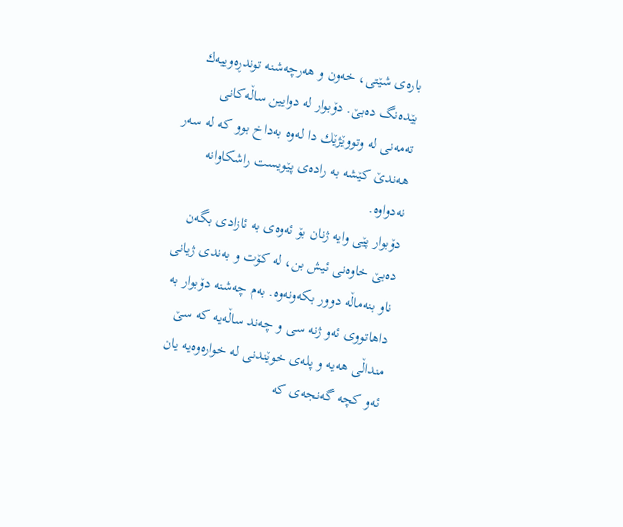باره‌ی‌ شێتی‌، خه‌ون و هه‌رچه‌شنه‌ توندڕه‌وییه‌ك بێده‌نگ ده‌بێ‌. دۆبوار له‌ دوایین ساڵه‌كانی‌ ته‌مه‌نی‌ له‌ وتووێژێك دا له‌وه‌ به‌داخ بوو كه‌ له‌ سه‌ر هه‌ندێ‌ كێشه‌ به‌ راده‌ی‌ پێویست راشكاوانه‌ نه‌دواوه‌.
دۆبوار پێی‌ وایه‌ ژنان بۆ ئه‌وه‌ی‌ به‌ ئازادی‌ بگه‌ن ده‌بێ‌ خاوه‌نی‌ ئیش بن، له‌ كۆت و به‌ندی‌ ژیانی‌ ناو بنه‌ماڵه‌ دوور بكه‌ونه‌وه‌. به‌م چه‌شنه‌ دۆبوار به‌ داهاتووی‌ ئه‌و ژنه‌ سی‌ و چه‌ند ساڵه‌یه‌ كه‌ سێ‌ منداڵی‌ هه‌یه‌ و پله‌ی‌ خوێندنی‌ له‌ خواره‌وه‌یه‌ یان ئه‌و كچه‌ گه‌نجه‌ی‌ كه‌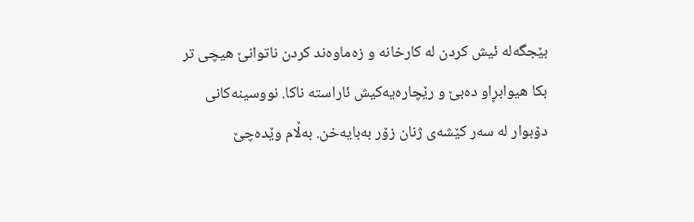بێجگه‌له‌ ئیش كردن له‌ كارخانه‌ و زه‌ماوه‌ند كردن ناتوانێ‌ هیچی‌ تر بكا هیوابڕاو ده‌بێ‌ و رێچاره‌یه‌كیش ئاراسته‌ ناكا. نووسینه‌كانی‌ دۆبوار له‌ سه‌ر كێشه‌ی‌ ژنان زۆر به‌بایه‌خن. به‌ڵام وێده‌چێ‌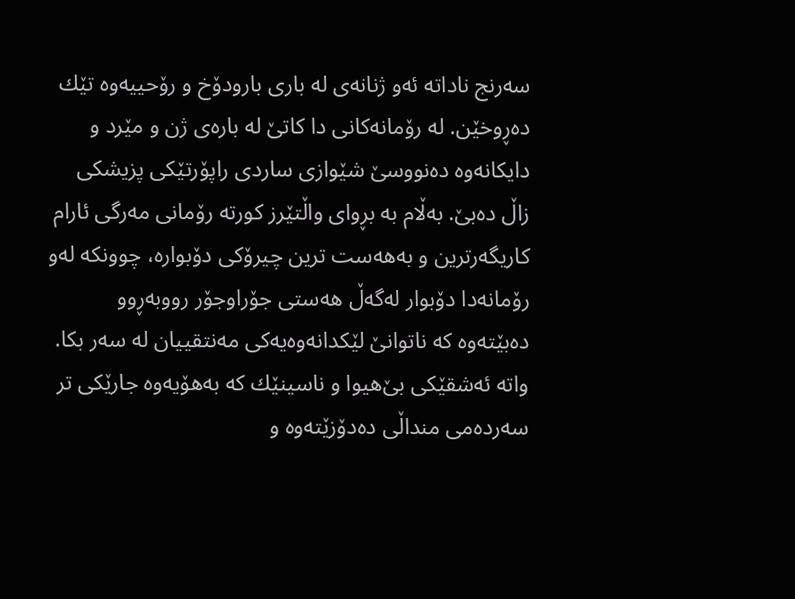سه‌رنج ناداته‌ ئه‌و ژنانه‌ی‌ له‌ باری‌ بارودۆخ و رۆحییه‌وه‌ تێك ده‌ڕوخێن. له‌ رۆمانه‌كانی‌ دا كاتێ‌ له‌ باره‌ی‌ ژن و مێرد و دایكانه‌وه‌ ده‌نووسێ‌ شێوازی‌ ساردی‌ راپۆرتێكی‌ پزیشكی‌ زاڵ‌ ده‌بێ‌. به‌ڵام به‌ بڕوای‌ واڵتێرز كورته‌ رۆمانی‌ مه‌رگی‌ ئارام كاریگه‌رترین و به‌هه‌ست ترین چیرۆكی‌ دۆبواره‌، چوونكه‌ له‌و رۆمانه‌دا دۆبوار له‌گه‌ڵ‌ هه‌ستی‌ جۆراوجۆر رووبه‌ڕوو ده‌بێته‌وه‌ كه‌ ناتوانێ‌ لێكدانه‌وه‌یه‌كی‌ مه‌نتقییان له‌ سه‌ر بكا. واته‌ ئه‌شقێكی‌ بێ‌هیوا و ناسینێك كه‌ به‌هۆیه‌وه‌ جارێكی‌ تر سه‌رده‌می‌ منداڵی‌ ده‌دۆزێته‌وه‌ و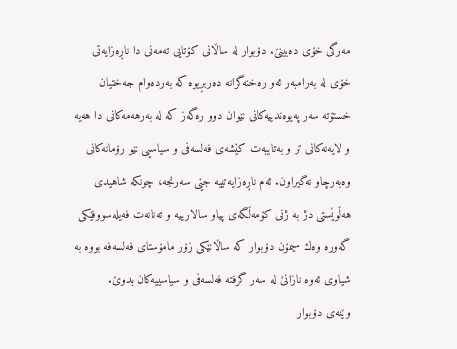مه‌رگی‌ خۆی‌ ده‌بینێ‌. دۆبوار له‌ ساڵانی‌ كۆتایی‌ ته‌مه‌نی‌ دا ناڕه‌زایه‌تی‌ خۆی‌ له‌ به‌رامبه‌ر ئه‌و ره‌خنه‌گرانه‌ ده‌ربڕیوه‌ كه‌ به‌رده‌وام جه‌ختیان خستۆته‌ سه‌ر په‌یوه‌ندییه‌كانی‌ نێوان دوو ره‌گه‌ز كه‌ له‌ به‌رهه‌مه‌كانی‌ دا هه‌یه‌ و لایه‌نه‌كانی‌ تر و به‌تایبه‌ت كێشه‌ی‌ فه‌لسه‌فی‌ و سیاسیی‌ نێو رۆمانه‌كانی‌ وه‌به‌رچاو نه‌گیراون. ئه‌م ناڕه‌زایه‌تییه‌ جێی‌ سه‌رنجه‌، چونكه‌ شاهیدی‌ هه‌ڵوێستی‌ دژ به‌ ژنی‌ كۆمه‌ڵگه‌ی‌ پیاو سالارییه‌ و ته‌نانه‌ت فه‌یله‌سووفێكی‌ گه‌وره‌ وه‌ك سیمۆن دۆبوار كه‌ ساڵانێكی‌ زۆر مامۆستای‌ فه‌لسه‌فه‌ بووه‌ به‌ شیاوی‌ ئه‌وه‌ نازانێ‌ له‌ سه‌ر گرفته‌ فه‌لسه‌فی‌ و سیاسییه‌كان بدوێ‌.
وێنه‌ی‌ دۆبوار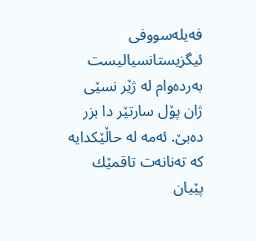فه‌یله‌سووفی‌ ئیگزیستانسیالیست به‌رده‌وام له‌ ژێر نسێی‌ ژان پۆل سارتێر دا بزر ده‌بێ‌. ئه‌مه‌ له‌ حاڵێكدایه‌ كه‌ ته‌نانه‌ت تاقمێك پێیان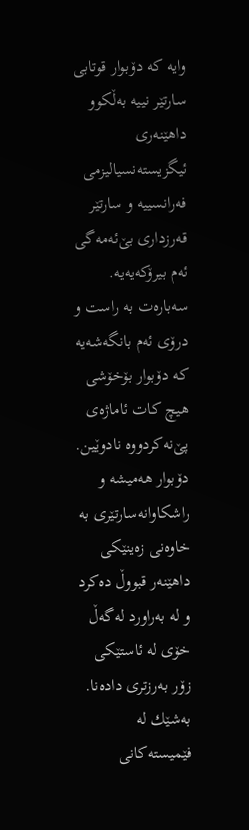وایه‌ كه‌ دۆبوار قوتابی‌ سارتێر نییه‌ به‌ڵكوو داهێنه‌ری‌ ئیگزیسته‌نسیالیزمی‌ فه‌رانسییه‌ و سارتێر قه‌رزداری‌ بێ‌ئه‌مه‌گی‌ ئه‌م بیرۆكه‌یه‌یه‌.
سه‌باره‌ت به‌ راست و درۆی‌ ئه‌م بانگه‌شه‌یه‌ كه‌ دۆبوار بۆخۆشی‌ هیچ كات ئاماژه‌ی‌ پێ‌نه‌كردووه‌ نادوێین. دۆبوار هه‌میشه‌ و راشكاوانه‌سارتێری‌ به‌ خاوه‌نی‌ زه‌ینێكی‌ داهێنه‌ر قبووڵ‌ ده‌كرد و له‌ به‌راورد له‌گه‌ڵ‌ خۆی‌ له‌ ئاستێكی‌ زۆر به‌رزتری‌ داده‌نا. به‌شێك له‌ فێمیسته‌كانی‌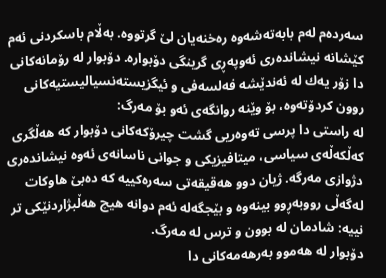سه‌رده‌م له‌م بابه‌ته‌شه‌وه‌ ره‌خنه‌یان لێ‌ گرتووه‌. به‌ڵام باسكردنی‌ ئه‌م كێشانه‌ نیشانده‌ری‌ ئه‌وپه‌ڕی‌ گرینگی‌ دۆبواره‌. دۆبوار له‌ رۆمانه‌كانی دا زۆر یه‌ك له‌ ئه‌ندێشه‌ فه‌لسه‌فی‌ و ئیگزیسته‌نسیالیستیه‌كانی‌ روون كردۆته‌وه‌، بۆ وێنه‌ روانگه‌ی‌ ئه‌و بۆ مه‌رگ:
له‌ راستی‌ دا پرسی‌ ته‌وه‌ریی‌ گشت چیرۆكه‌كانی‌ دۆبوار كه‌ هه‌ڵگری‌ كه‌ڵكه‌ڵه‌ی‌ سیاسی‌، میتافیزیكی‌ و جوانی‌ ناسانه‌ی‌ ئه‌وه‌ نیشانده‌ری‌ دژوازی‌ مه‌رگه‌. ژیان دوو هه‌قیقه‌تی‌ سه‌ره‌كییه‌ كه‌ ده‌بێ‌ هاوكات له‌گه‌ڵی‌ رووبه‌ڕوو بینه‌وه‌ و بێجگه‌له‌ ئه‌م دوانه‌ هیچ هه‌ڵبژاردنێكی‌ تر نییه‌: شادمان له‌ بوون و ترس له‌ مه‌رگ.
دۆبوار له‌ هه‌موو به‌رهه‌مه‌كانی‌ دا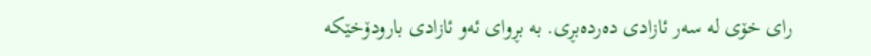رای‌ خۆی‌ له‌ سه‌ر ئازادی‌ ده‌رده‌بڕی‌. به‌ بڕوای‌ ئه‌و ئازادی‌ بارودۆخێكه‌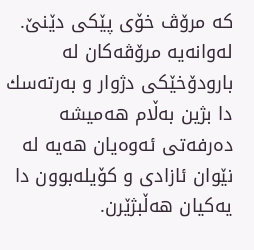كه‌ مرۆڤ خۆی‌ پێكی‌ دێنێ‌. له‌وانه‌یه‌ مرۆڤه‌كان له‌ بارودۆخێكی‌ دژوار و به‌رته‌سك دا بژین به‌ڵام هه‌میشه‌ ده‌رفه‌تی‌ ئه‌وه‌یان هه‌یه‌ له‌ نێوان ئازادی‌ و كۆیله‌بوون دا یه‌كیان هه‌ڵبژێرن.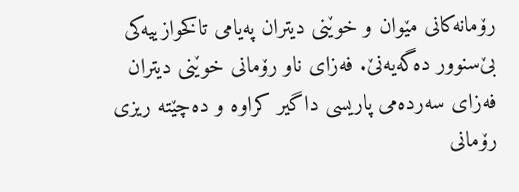رۆمانه‌كانی‌ مێوان و خوێنی‌ دیتران په‌یامی‌ تاكخوازییه‌كی‌ بێ‌سنوور ده‌گه‌یه‌نێ‌. فه‌زای‌ ناو رۆمانی‌ خوێنی‌ دیتران فه‌زای‌ سه‌رده‌می‌ پاریسی‌ داگیر كراوه‌ و ده‌چێته‌ ریزی‌ رۆمانی‌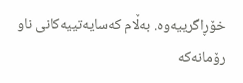خۆڕاگرییه‌وه‌. به‌ڵام كه‌سایه‌تییه‌كانی‌ ناو رۆمانه‌كه‌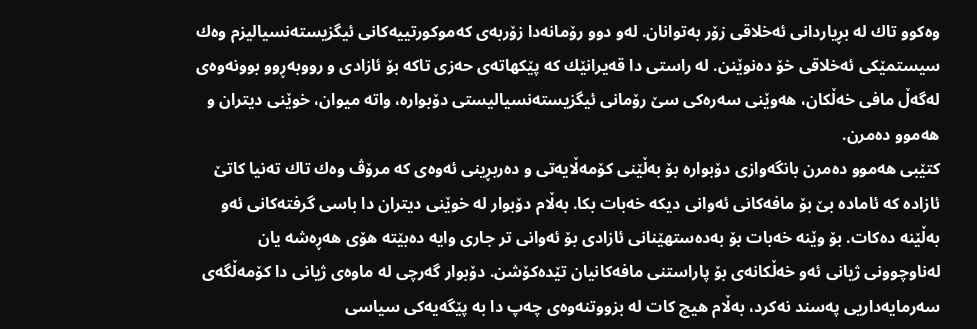وه‌كوو تاك له‌ بڕیاردانی‌ ئه‌خلاقی‌ زۆر به‌توانان. له‌و دوو رۆمانه‌دا زۆربه‌ی‌ كه‌موكورتییه‌كانی‌ ئیگزیسته‌نسیالیزم وه‌ك سیستمێكی‌ ئه‌خلاقی‌ خۆ ده‌نوێنن. له‌ راستی‌ دا قه‌یرانێك كه‌ پێكهاته‌ی‌ حه‌زی‌ تاكه‌ بۆ ئازادی‌ و رووبه‌ڕوو بوونه‌وه‌ی‌ له‌گه‌ڵ‌ مافی‌ خه‌ڵكان، هه‌وێنی‌ سه‌ره‌كی‌ سێ‌ رۆمانی‌ ئیگزیسته‌نسیالیستی‌ دۆبواره‌، واته‌ میوان، خوێنی‌ دیتران و هه‌موو ده‌مرن.
كتێبی‌ هه‌موو ده‌مرن بانگه‌وازی‌ دۆبواره‌ بۆ به‌ڵێنی‌ كۆمه‌ڵایه‌تی‌ و ده‌ربڕینی‌ ئه‌وه‌ی‌ كه‌ مرۆڤ وه‌ك تاك ته‌نیا كاتێ‌ ئازاده‌ كه‌ ئاماده‌ بێ‌ بۆ مافه‌كانی‌ ئه‌وانی‌ دیكه‌ خه‌بات بكا. به‌ڵام دۆبوار له‌ خوێنی‌ دیتران دا باسی‌ گرفته‌كانی‌ ئه‌و به‌ڵێنه‌ ده‌كات. بۆ وێنه‌ خه‌بات بۆ به‌ده‌ستهێنانی‌ ئازادی‌ بۆ ئه‌وانی‌ تر جاری‌ وایه‌ ده‌بێته‌ هۆی‌ هه‌ڕه‌شه‌ یان له‌ناوچوونی‌ ژیانی‌ ئه‌و خه‌ڵكانه‌ی‌ بۆ پاراستنی‌ مافه‌كانیان تێده‌كۆشن. دۆبوار گه‌رچی‌ له‌ ماوه‌ی‌ ژیانی‌ دا كۆمه‌ڵگه‌ی‌ سه‌رمایه‌داریی‌ په‌سند نه‌كرد، به‌ڵام هیچ كات له‌ بزووتنه‌وه‌ی‌ چه‌پ دا به‌ پێگه‌یه‌كی‌ سیاسی‌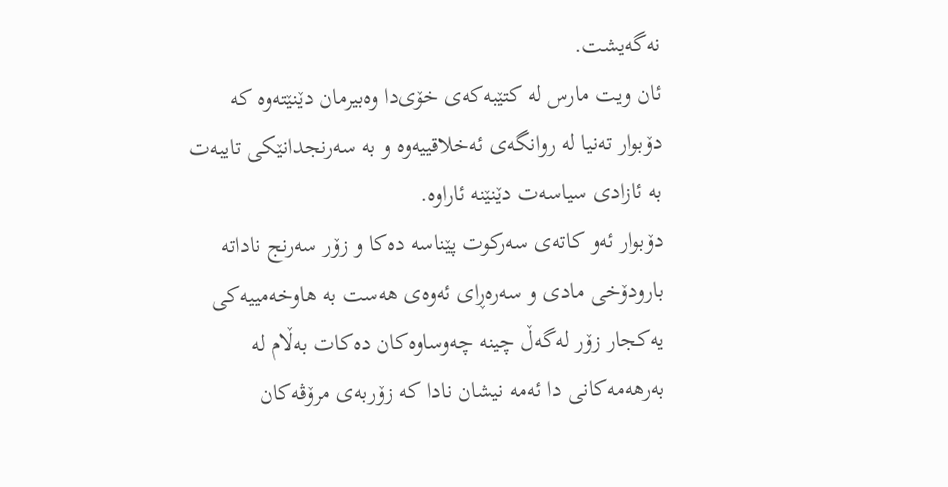نه‌گه‌یشت.
ئان ویت مارس له‌ كتێبه‌كه‌ی‌ خۆی‌دا وه‌بیرمان دێنێته‌وه‌ كه‌ دۆبوار ته‌نیا له‌ روانگه‌ی‌ ئه‌خلاقییه‌وه‌ و به‌ سه‌رنجدانێكی‌ تایبه‌ت به‌ ئازادی‌ سیاسه‌ت دێنێنه‌ ئاراوه‌.
دۆبوار ئه‌و كاته‌ی‌ سه‌ركوت پێناسه‌ ده‌كا و زۆر سه‌رنج ناداته‌ بارودۆخی‌ مادی‌ و سه‌ره‌ڕای‌ ئه‌وه‌ی‌ هه‌ست به‌ هاوخه‌مییه‌كی‌ یه‌كجار زۆر له‌گه‌ڵ‌ چینه‌ چه‌وساوه‌كان ده‌كات به‌ڵام له‌ به‌رهه‌مه‌كانی‌ دا ئه‌مه‌ نیشان نادا كه‌ زۆربه‌ی‌ مرۆڤه‌كان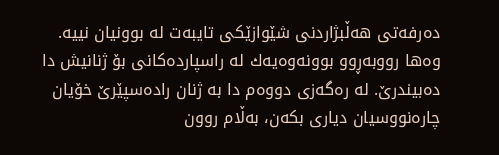ده‌رفه‌تی‌ هه‌ڵبژاردنی‌ شێوازێكی‌ تایبه‌ت له‌ بوونیان نییه‌.
وه‌ها رووبه‌ڕوو بوونه‌وه‌یه‌ك له‌ راسپارده‌كانی‌ بۆ ژنانیش دا ده‌بیندرێ‌. له‌ ره‌گه‌زی‌ دووه‌م دا به‌ ژنان راده‌سپێرێ‌ خۆیان چاره‌نووسیان دیاری‌ بكه‌ن، به‌ڵام روون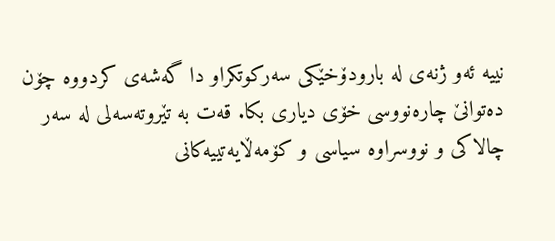نییه‌ ئه‌و ژنه‌ی‌ له‌ بارودۆخێكی‌ سه‌ركوتكراو دا گه‌شه‌ی‌ كردووه‌ چۆن ده‌توانێ‌ چاره‌نووسی‌ خۆی‌ دیاری‌ بكا. قه‌ت به‌ تێروته‌سه‌لی‌ له‌ سه‌ر چالاكی‌ و نووسراوه‌ سیاسی‌ و كۆمه‌ڵایه‌تییه‌كانی‌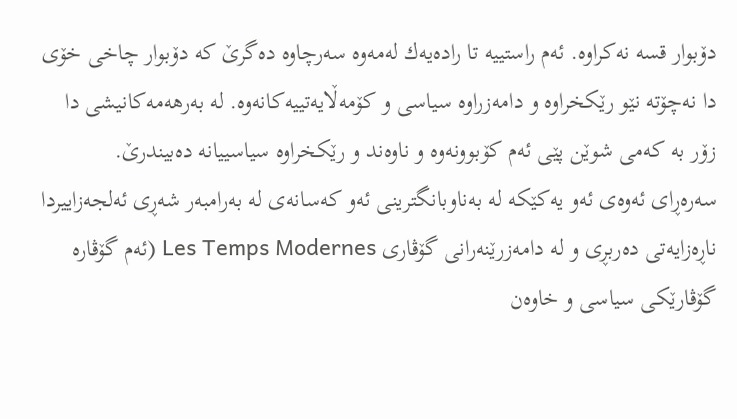دۆبوار قسه‌ نه‌كراوه‌. ئه‌م راستییه‌ تا راده‌یه‌ك له‌مه‌وه‌ سه‌رچاوه‌ ده‌گرێ‌ كه‌ دۆبوار چاخی‌ خۆی دا نه‌چۆته‌ نێو رێكخراوه‌ و دامه‌زراوه‌ سیاسی‌ و كۆمه‌ڵایه‌تییه‌كانه‌وه‌. له‌ به‌رهه‌مه‌كانیشی‌ دا زۆر به‌ كه‌می‌ شوێن پێی‌ ئه‌م كۆبوونه‌وه‌ و ناوه‌ند و رێكخراوه‌ سیاسییانه‌ ده‌بیندرێ‌.
سه‌ره‌ڕای‌ ئه‌وه‌ی‌ ئه‌و یه‌كێكه‌ له‌ به‌ناوبانگترینی‌ ئه‌و كه‌سانه‌ی‌ له‌ به‌رامبه‌ر شه‌ڕی‌ ئه‌لجه‌زاییردا ناڕه‌زایه‌تی‌ ده‌ربڕی‌ و له‌ دامه‌زرێنه‌رانی‌ گۆڤاری‌ Les Temps Modernes (ئه‌م گۆڤاره‌ گۆڤارێكی‌ سیاسی‌ و خاوه‌ن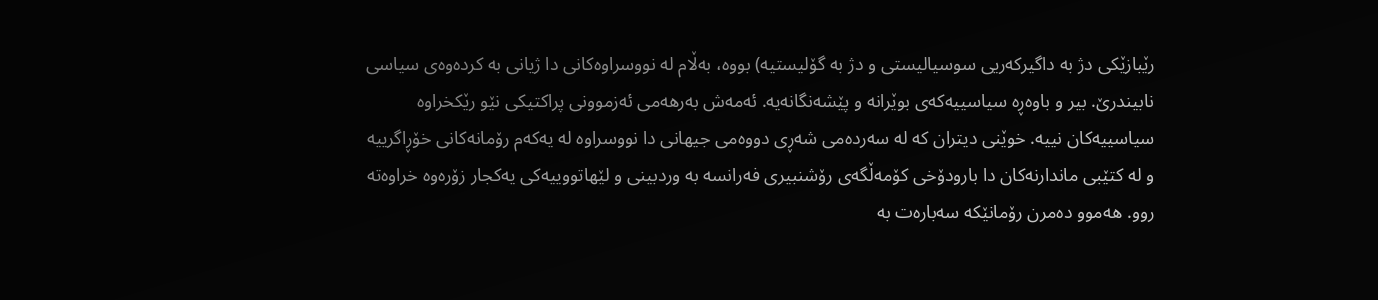رێبازێكی‌ دژ به‌ داگیركه‌ریی‌ سوسیالیستی‌ و دژ به‌ گۆلیستیه‌) بووه‌، به‌ڵام له‌ نووسراوه‌كانی‌ دا ژیانی‌ به‌ كرده‌وه‌ی‌ سیاسی‌ نابیندرێ‌. بیر و باوه‌ڕه‌ سیاسییه‌كه‌ی‌ بوێرانه‌ و پێشه‌نگانه‌یه‌. ئه‌مه‌ش به‌رهه‌می‌ ئه‌زموونی‌ پراكتیكی‌ نێو رێكخراوه‌ سیاسییه‌كان نییه‌. خوێنی‌ دیتران كه‌ له‌ سه‌رده‌می‌ شه‌ڕی‌ دووه‌می‌ جیهانی‌ دا نووسراوه‌ له‌ یه‌كه‌م رۆمانه‌كانی‌ خۆڕاگرییه‌ و له‌ كتێبی‌ ماندارنه‌كان دا بارودۆخی‌ كۆمه‌ڵگه‌ی‌ رۆشنبیری‌ فه‌رانسه‌ به‌ وردبینی‌ و لێهاتووییه‌كی‌ یه‌كجار زۆره‌وه‌ خراوه‌ته‌ روو. هه‌موو ده‌مرن رۆمانێكه‌ سه‌باره‌ت به‌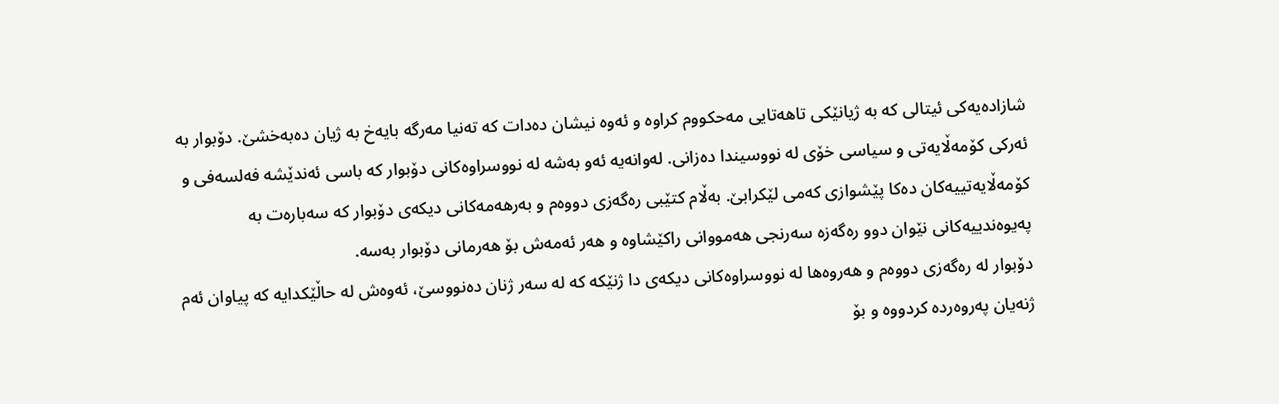شازاده‌یه‌كی‌ ئیتالی‌ كه‌ به‌ ژیانێكی‌ تاهه‌تایی‌ مه‌حكووم كراوه‌ و ئه‌وه‌ نیشان ده‌دات كه‌ ته‌نیا مه‌رگه‌ بایه‌خ به‌ ژیان ده‌به‌خشێ‌. دۆبوار به‌ ئه‌ركی‌ كۆمه‌ڵایه‌تی‌ و سیاسی‌ خۆی‌ له‌ نووسیندا ده‌زانی‌. له‌وانه‌یه‌ ئه‌و به‌شه‌ له‌ نووسراوه‌كانی‌ دۆبوار كه‌ باسی‌ ئه‌ندێشه‌ فه‌لسه‌فی‌ و كۆمه‌ڵایه‌تییه‌كان ده‌كا پێشوازی‌ كه‌می‌ لێكرابێ‌. به‌ڵام كتێبی‌ ره‌گه‌زی‌ دووه‌م و به‌رهه‌مه‌كانی‌ دیكه‌ی‌ دۆبوار كه‌ سه‌باره‌ت به‌ په‌یوه‌ندییه‌كانی‌ نێوان دوو ره‌گه‌زه‌ سه‌رنجی‌ هه‌مووانی‌ راكێشاوه‌ و هه‌ر ئه‌مه‌ش بۆ هه‌رمانی‌ دۆبوار به‌سه‌.
دۆبوار له‌ ره‌گه‌زی‌ دووه‌م و هه‌روه‌ها له‌ نووسراوه‌كانی‌ دیكه‌ی‌ دا ژنێكه‌ كه‌ له‌ سه‌ر ژنان ده‌نووسێ‌، ئه‌وه‌ش له‌ حاڵێكدایه‌ كه‌ پیاوان ئه‌م ژنه‌یان په‌روه‌رده‌ كردووه‌ و بۆ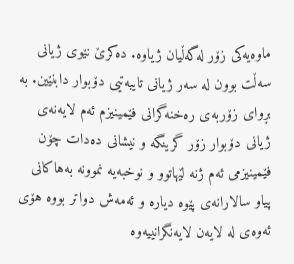ماوه‌یه‌كی‌ زۆر له‌گه‌ڵیان ژیاوه‌. ده‌كرێ‌ نێوی‌ ژیانی‌ سه‌ڵت بوون له‌ سه‌ر ژیانی‌ تایبه‌تیی‌ دۆبوار دابنێین. به‌ بڕوای‌ زۆربه‌ی‌ ره‌خنه‌گرانی‌ فێمینیزم ئه‌م لایه‌نه‌ی‌ ژیانی‌ دۆبوار زۆر گرینگه‌ و نیشانی‌ ده‌دات چۆن فێمینیزمی‌ ئه‌م ژنه‌ لێهاتوو و نوخبه‌یه‌ نموونه‌ به‌هاكانی‌ پیاو سالارانه‌ی‌ پێوه‌ دیاره‌ و ئه‌مه‌ش دواتر بووه‌ هۆی‌ ئه‌وه‌ی‌ له‌ لایه‌ن لایه‌نگرانییه‌وه‌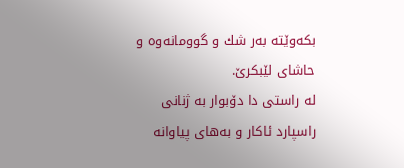بكه‌وێته‌ به‌ر شك و گوومانه‌وه‌ و حاشای‌ لێبكرێ‌.
له‌ راستی‌ دا دۆبوار به‌ ژنانی‌ راسپارد ئاكار و به‌های‌ پیاوانه‌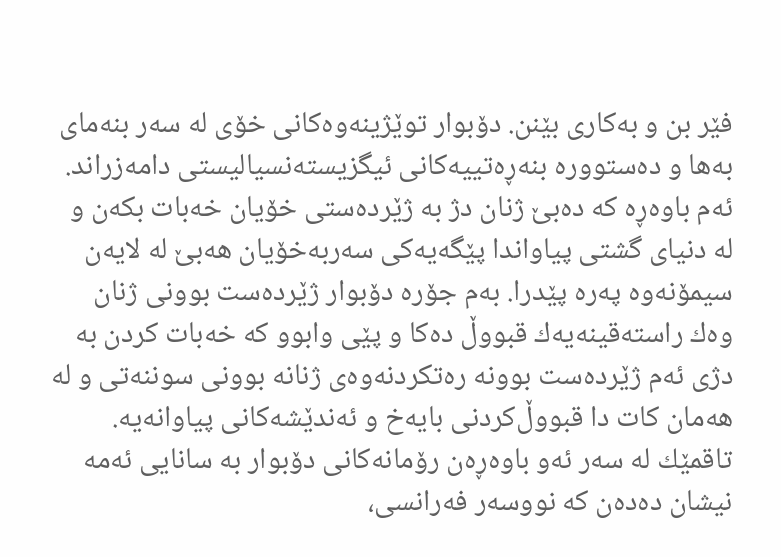فێر بن و به‌كاری‌ بێنن. دۆبوار توێژینه‌وه‌كانی‌ خۆی‌ له‌ سه‌ر بنه‌مای‌ به‌ها و ده‌ستووره‌ بنه‌ڕه‌تییه‌كانی‌ ئیگزیسته‌نسیالیستی‌ دامه‌زراند. ئه‌م باوه‌ڕه‌ كه‌ ده‌بێ‌ ژنان دژ به‌ ژێرده‌ستی‌ خۆیان خه‌بات بكه‌ن و له‌ دنیای‌ گشتی‌ پیاواندا پێگه‌یه‌كی‌ سه‌ربه‌خۆیان هه‌بێ‌ له‌ لایه‌ن سیمۆنه‌وه‌ په‌ره‌ پێدرا. به‌م جۆره‌ دۆبوار ژێرده‌ست بوونی‌ ژنان وه‌ك راسته‌قینه‌یه‌ك قبووڵ‌ ده‌كا و پێی‌ وابوو كه‌ خه‌بات كردن به‌ دژی‌ ئه‌م ژێرده‌ست بوونه‌ ره‌تكردنه‌وه‌ی‌ ژنانه‌ بوونی‌ سوننه‌تی‌ و له‌ هه‌مان كات دا قبووڵ‌كردنی‌ بایه‌خ و ئه‌ندێشه‌كانی‌ پیاوانه‌یه‌. تاقمێك له‌ سه‌ر ئه‌و باوه‌ڕه‌ن رۆمانه‌كانی‌ دۆبوار به‌ سانایی‌ ئه‌مه‌ نیشان ده‌ده‌ن كه‌ نووسه‌ر فه‌رانسی‌،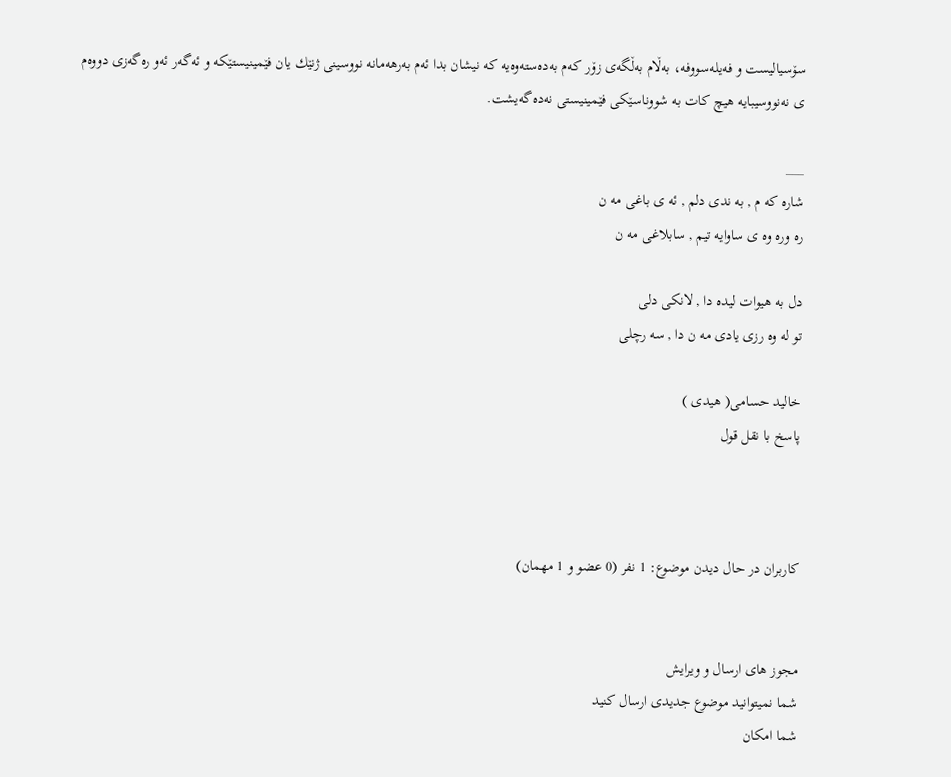سۆسیالیست و فه‌یله‌سووفه‌، به‌ڵام به‌ڵگه‌ی‌ زۆر كه‌م به‌ده‌سته‌وه‌یه‌ كه‌ نیشان بدا ئه‌م به‌رهه‌مانه‌ نووسینی‌ ژنێك یان فێمینیستێكه‌ و ئه‌گه‌ر ئه‌و ره‌گه‌زی‌ دووه‌م ی‌ نه‌نووسیبایه‌ هیچ كات به‌ شووناسێكی‌ فێمینیستی‌ نه‌ده‌گه‌یشت.

___
شاره که م , به ندی دلم , ئه ی باغی مه ن
ره وره وه ی ساوایه تیم , سابلاغی مه ن

دل به هیوات لیده دا , لانکی دلی
تو له وه رزی یادی مه ن دا , سه رچلی

خالید حسامی( هیدی )
پاسخ با نقل قول



کاربران در حال دیدن موضوع: 1 نفر (0 عضو و 1 مهمان)


مجوز های ارسال و ویرایش
شما نمیتوانید موضوع جدیدی ارسال کنید
شما امکان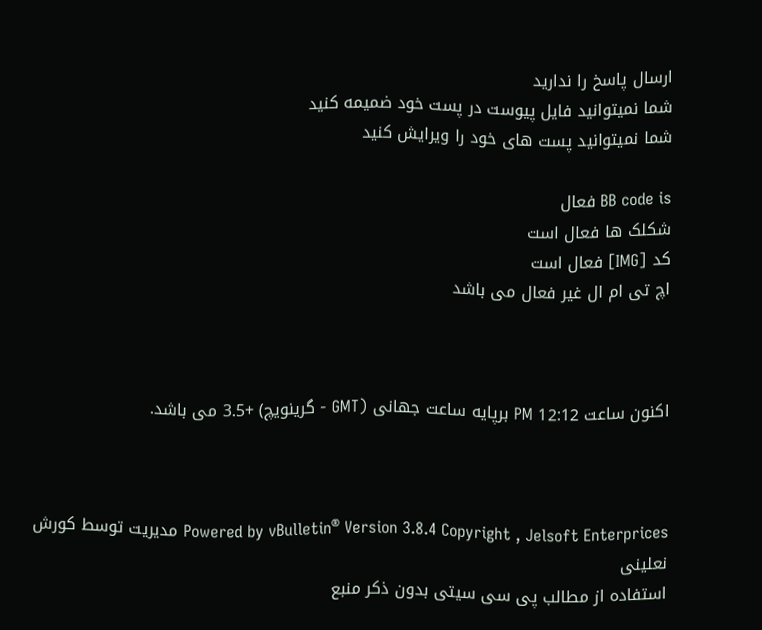ارسال پاسخ را ندارید
شما نمیتوانید فایل پیوست در پست خود ضمیمه کنید
شما نمیتوانید پست های خود را ویرایش کنید

BB code is فعال
شکلک ها فعال است
کد [IMG] فعال است
اچ تی ام ال غیر فعال می باشد



اکنون ساعت 12:12 PM برپایه ساعت جهانی (GMT - گرینویچ) +3.5 می باشد.



Powered by vBulletin® Version 3.8.4 Copyright , Jelsoft Enterprices مدیریت توسط کورش نعلینی
استفاده از مطالب پی سی سیتی بدون ذکر منبع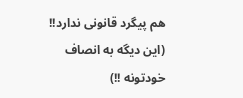هم پیگرد قانونی ندارد!! (این دیگه به انصاف خودتونه !!)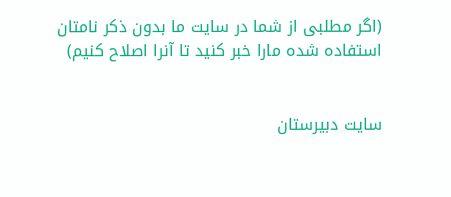(اگر مطلبی از شما در سایت ما بدون ذکر نامتان استفاده شده مارا خبر کنید تا آنرا اصلاح کنیم)


سایت دبیرستان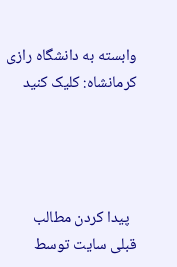وابسته به دانشگاه رازی کرمانشاه: کلیک کنید




  پیدا کردن مطالب قبلی سایت توسط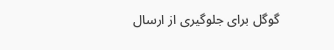گوگل برای جلوگیری از ارسال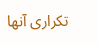تکراری آنها